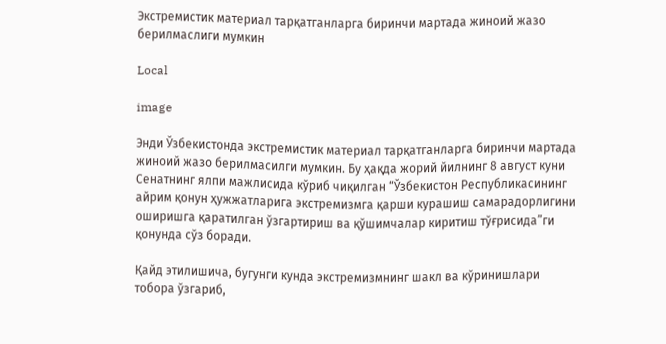Экстремистик материал тарқатганларга биринчи мартада жиноий жазо берилмаслиги мумкин

Local

image

Энди Ўзбекистонда экстремистик материал тарқатганларга биринчи мартада жиноий жазо берилмасилги мумкин. Бу ҳақда жорий йилнинг 8 август куни Сенатнинг ялпи мажлисида кўриб чиқилган “Ўзбекистон Республикасининг айрим қонун ҳужжатларига экстремизмга қарши курашиш самарадорлигини оширишга қаратилган ўзгартириш ва қўшимчалар киритиш тўғрисида”ги қонунда сўз боради.

Қайд этилишича, бугунги кунда экстремизмнинг шакл ва кўринишлари тобора ўзгариб,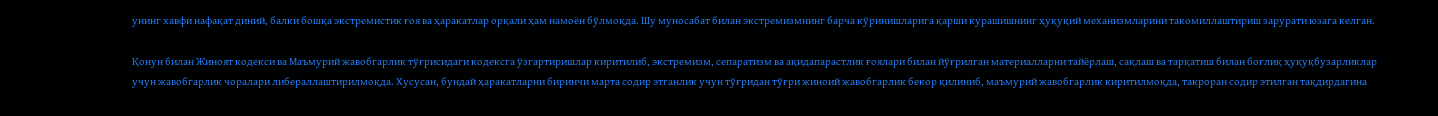унинг хавфи нафақат диний, балки бошқа экстремистик ғоя ва ҳаракатлар орқали ҳам намоён бўлмоқда. Шу муносабат билан экстремизмнинг барча кўринишларига қарши курашишнинг ҳуқуқий механизмларини такомиллаштириш зарурати юзага келган.

Қонун билан Жиноят кодекси ва Маъмурий жавобгарлик тўғрисидаги кодексга ўзгартиришлар киритилиб, экстремизм, сепаратизм ва ақидапарастлик ғоялари билан йўғрилган материалларни тайёрлаш, сақлаш ва тарқатиш билан боғлиқ ҳуқуқбузарликлар учун жавобгарлик чоралари либераллаштирилмоқда. Хусусан, бундай ҳаракатларни биринчи марта содир этганлик учун тўғридан тўғри жиноий жавобгарлик бекор қилиниб, маъмурий жавобгарлик киритилмоқда, такроран содир этилган тақдирдагина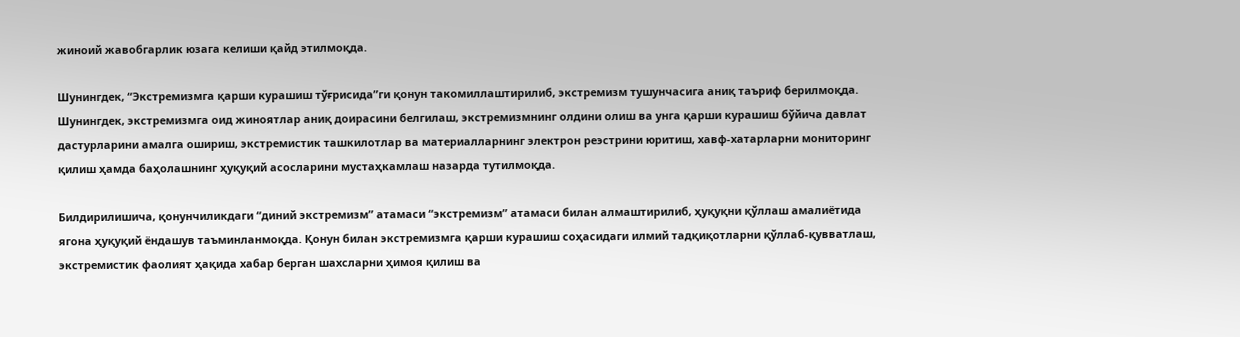жиноий жавобгарлик юзага келиши қайд этилмоқда.

Шунингдек, “Экстремизмга қарши курашиш тўғрисида”ги қонун такомиллаштирилиб, экстремизм тушунчасига аниқ таъриф берилмоқда. Шунингдек, экстремизмга оид жиноятлар аниқ доирасини белгилаш, экстремизмнинг олдини олиш ва унга қарши курашиш бўйича давлат дастурларини амалга ошириш, экстремистик ташкилотлар ва материалларнинг электрон реэстрини юритиш, хавф-хатарларни мониторинг қилиш ҳамда баҳолашнинг ҳуқуқий асосларини мустаҳкамлаш назарда тутилмоқда.

Билдирилишича, қонунчиликдаги “диний экстремизм” атамаси “экстремизм” атамаси билан алмаштирилиб, ҳуқуқни қўллаш амалиётида ягона ҳуқуқий ёндашув таъминланмоқда. Қонун билан экстремизмга қарши курашиш соҳасидаги илмий тадқиқотларни қўллаб-қувватлаш, экстремистик фаолият ҳақида хабар берган шахсларни ҳимоя қилиш ва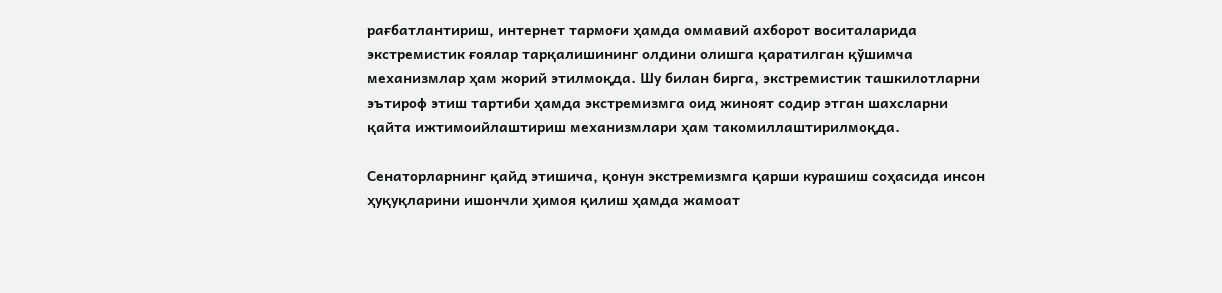рағбатлантириш, интернет тармоғи ҳамда оммавий ахборот воситаларида экстремистик ғоялар тарқалишининг олдини олишга қаратилган қўшимча механизмлар ҳам жорий этилмоқда. Шу билан бирга, экстремистик ташкилотларни эътироф этиш тартиби ҳамда экстремизмга оид жиноят содир этган шахсларни қайта ижтимоийлаштириш механизмлари ҳам такомиллаштирилмоқда.

Сенаторларнинг қайд этишича, қонун экстремизмга қарши курашиш соҳасида инсон ҳуқуқларини ишончли ҳимоя қилиш ҳамда жамоат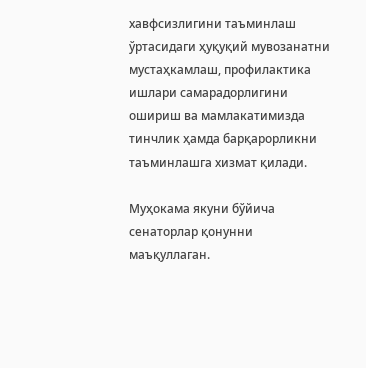хавфсизлигини таъминлаш ўртасидаги ҳуқуқий мувозанатни мустаҳкамлаш, профилактика ишлари самарадорлигини ошириш ва мамлакатимизда тинчлик ҳамда барқарорликни таъминлашга хизмат қилади.

Муҳокама якуни бўйича сенаторлар қонунни маъқуллаган.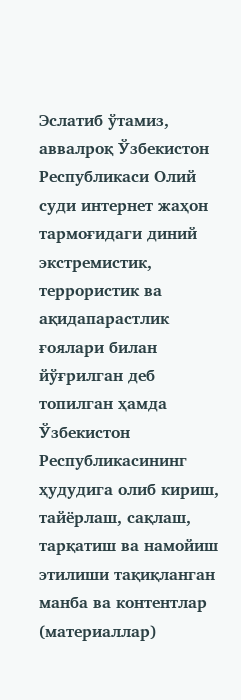Эслатиб ўтамиз, аввалроқ Ўзбекистон Республикаси Олий суди интернет жаҳон тармоғидаги диний экстремистик, террористик ва ақидапарастлик ғоялари билан йўғрилган деб топилган ҳамда Ўзбекистон Республикасининг ҳудудига олиб кириш, тайёрлаш, сақлаш, тарқатиш ва намойиш этилиши тақиқланган манба ва контентлар (материаллар)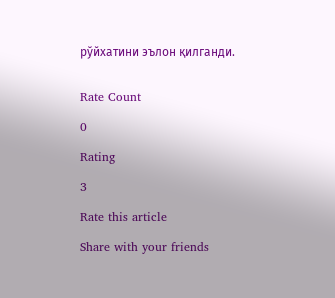рўйхатини эълон қилганди.


Rate Count

0

Rating

3

Rate this article

Share with your friends